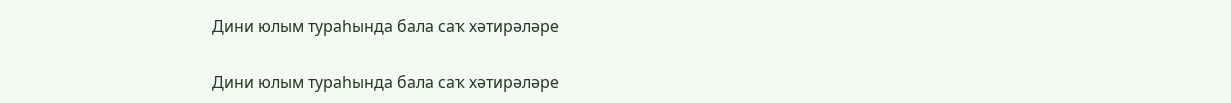Дини юлым тураһында бала саҡ хәтирәләре

Дини юлым тураһында бала саҡ хәтирәләре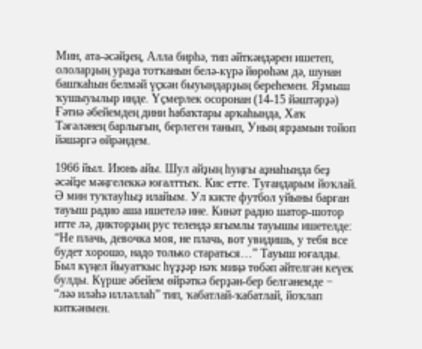Мин, ата-әсәйҙең, Алла бирһә, тип әйткәндәрен ишетеп, ололарҙың ураҙа тотҡанын белә-күрә йөрөһәм дә, шунан башҡаһын белмәй үҫкән быуындарҙың береһемен. Яҙмыш ҡушыуылыр инде. Үҫмерлек осоронан (14-15 йәштәрҙә) Ғәтиә әбейемдең дини һабаҡтары арҡаһында, Хаҡ Тәғәләнең барлығын, берлеген танып, Уның ярҙамын тойоп йәшәргә өйрәндем.

1966 йыл. Июнь айы. Шул айҙың һуңғы аҙнаһында беҙ әсәйҙе мәңгелеккә юғалттыҡ. Кис етте. Туғандарым йоҡлай. Ә мин туҡтауһыҙ илайым. Ул кисте футбол уйыны барған тауыш радио аша ишетелә ине. Кинәт радио шатор-шотор итте лә, дикторҙың рус телендә яғымлы тауышы ишетелде: “Не плачь, девочка моя, не плачь, вот увидишь, у тебя все будет хорошо, надо только стараться…” Тауыш юғалды. Был күңел йыуатҡыс һүҙҙәр нәҡ миңә төбәп әйтелгән кеүек булды. Күрше әбейем өйрәткә берҙән-бер белгәнемде − “ләә иләһә илләллаһ” тип, ҡабатлай-ҡабатлай, йоҡлап киткәнмен.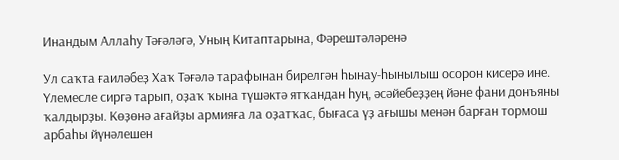Инандым Аллаһу Тәғәләгә, Уның Китаптарына, Фәрештәләренә

Ул саҡта ғаиләбеҙ Хаҡ Тәғәлә тарафынан бирелгән һынау-һынылыш осорон кисерә ине. Үлемесле сиргә тарып, оҙаҡ ҡына түшәктә ятҡандан һуң, әсәйебеҙҙең йәне фани донъяны ҡалдырҙы. Көҙөнә ағайҙы армияға ла оҙатҡас, бығаса үҙ ағышы менән барған тормош арбаһы йүнәлешен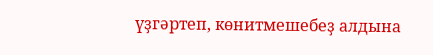үҙгәртеп, көнитмешебеҙ алдына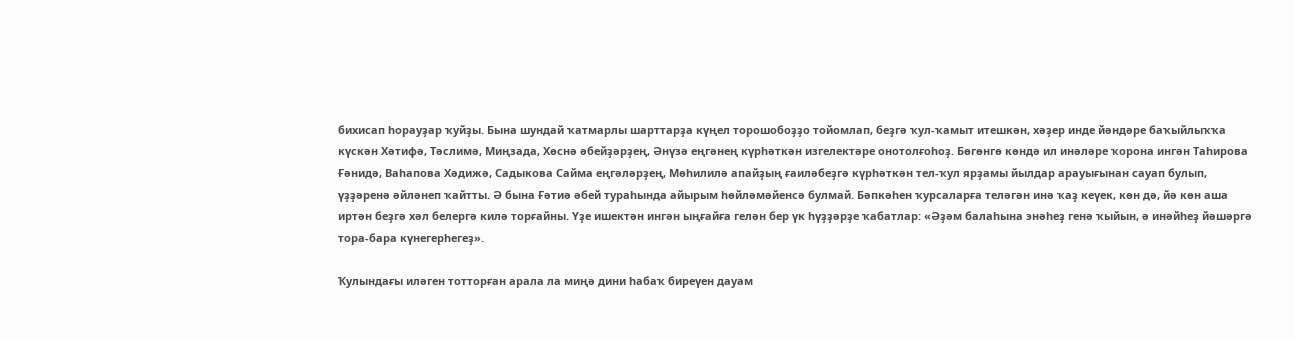бихисап һорауҙар ҡуйҙы. Бына шундай ҡатмарлы шарттарҙа күңел торошобоҙҙо тойомлап, беҙгә ҡул-ҡамыт итешкән, хәҙер инде йәндәре баҡыйлыҡҡа күскән Хәтифә, Тәслимә, Миңзада, Хөснә әбейҙәрҙең, Әнүзә еңгәнең күрһәткән изгелектәре онотолғоһоҙ. Бөгөнгө көндә ил инәләре ҡорона ингән Таһирова Ғәнидә, Ваһапова Хәдижә, Садыкова Сайма еңгәләрҙең, Мөһилилә апайҙың ғаиләбеҙгә күрһәткән тел-ҡул ярҙамы йылдар арауығынан сауап булып, үҙҙәренә әйләнеп ҡайтты. Ә бына Ғәтиә әбей тураһында айырым һөйләмәйенсә булмай. Бәпкәһен ҡурсаларға теләгән инә ҡаҙ кеүек, көн дә, йә көн аша иртән беҙгә хәл белергә килә торғайны. Үҙе ишектән ингән ыңғайға гелән бер үк һүҙҙәрҙе ҡабатлар: «Әҙәм балаһына энәһеҙ генә ҡыйын, ә инәйһеҙ йәшәргә тора-бара күнегерһегеҙ».

Ҡулындағы иләген тотторған арала ла миңә дини һабаҡ биреүен дауам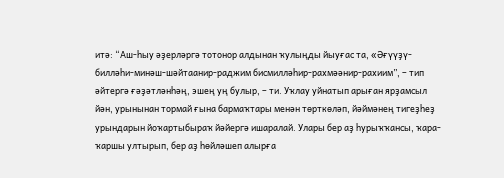итә: “Аш-һыу әҙерләргә тотонор алдынан ҡулыңды йыуғас та, «Әғүүҙү-билләһи-минәш-шәйтаанир-раджим бисмилләһир-рахмәәнир-рахиим”, – тип әйтергә ғәҙәтләнһәң, эшең уң булыр, – ти. Уҡлау уйнатып арыған ярҙамсыл йән, урынынан тормай ғына бармаҡтары менән төрткөләп, йәймәнең тигеҙһеҙ урындарын йоҡартыбыраҡ йәйергә ишаралай. Улары бер аҙ һурыҡҡансы, ҡара-ҡаршы ултырып, бер аҙ һөйләшеп алырға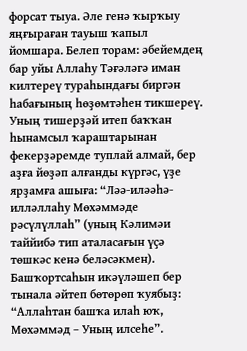форсат тыуа. Әле генә ҡырҡыу яңғыраған тауыш ҡапыл йомшара. Белеп торам: әбейемдең бар уйы Аллаһу Тәғәләгә иман килтереү тураһындағы биргән һабағының һөҙөмтәһен тикшереү. Уның тишерҙәй итеп баҡҡан һынамсыл ҡараштарынан фекерҙәремде туплай алмай, бер аҙға йөҙәп алғанды күргәс, үҙе ярҙамға ашыға: “Ләә-иләәһә-илләллаһу Мөхәммәде рәсүлүллаһ” (уның Кәлимәи таййибә тип аталасағын үҫә төшкәс кенә беләсәкмен). Башҡортсаһын икәүләшеп бер тынала әйтеп бөтөрөп ҡуябыҙ: “Аллаһтан башҡа илаһ юҡ, Мөхәммәд – Уның илсеһе”.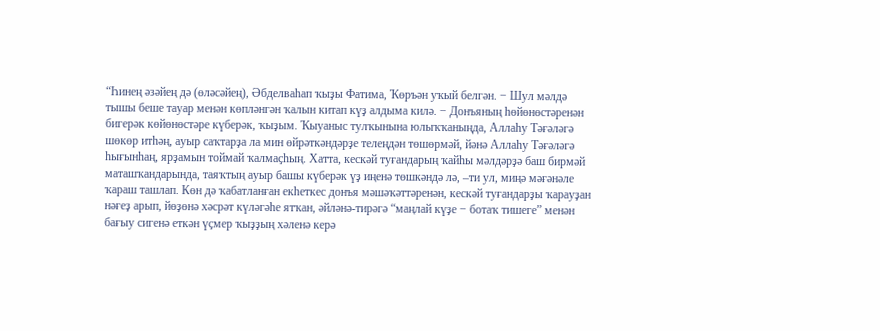“Һинең әзәйең дә (өләсәйең), Әбделваһап ҡыҙы Фатима, Ҡөръән уҡый белгән. − Шул мәлдә тышы беше тауар менән көпләнгән ҡалын китап күҙ алдыма килә. − Донъяның һөйөнөстәренән бигерәк көйөнөстәре күберәк, ҡыҙым. Ҡыуаныс тулҡынына юлыҡҡаныңда, Аллаһу Тәғәләгә шөкөр итһәң, ауыр саҡтарҙа ла мин өйрәткәндәрҙе телеңдән төшөрмәй, йәнә Аллаһу Тәғәләгә һығынһаң, ярҙамын тоймай ҡалмаҫһың. Хатта, кескәй туғандарың ҡайһы мәлдәрҙә баш бирмәй маташҡандарында, таяҡтың ауыр башы күберәк үҙ иңенә төшкәндә лә, –ти ул, миңә мәғәнәле ҡараш ташлап. Көн дә ҡабатланған екһеткес донъя мәшәҡәттәренән, кескәй туғандарҙы ҡарауҙан нәғеҙ арып, йөҙөнә хәсрәт күләгәһе ятҡан, әйләнә-тирәгә “маңлай күҙе − ботаҡ тишеге” менән бағыу сигенә еткән үҫмер ҡыҙҙың хәленә керә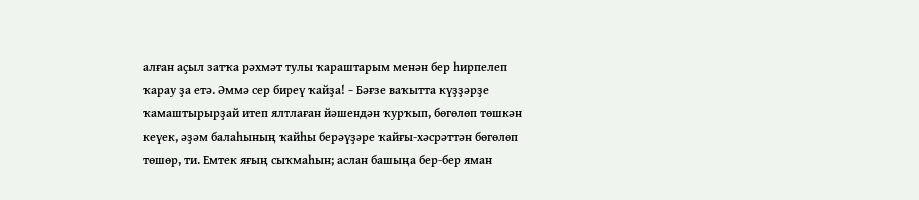алған аҫыл затҡа рәхмәт тулы ҡараштарым менән бер һирпелеп ҡарау ҙа етә. Әммә сер биреү ҡайҙа! − Бәғзе ваҡытта күҙҙәрҙе ҡамаштырырҙай итеп ялтлаған йәшендән ҡурҡып, бөгөлөп төшкән кеүек, әҙәм балаһының ҡайһы берәүҙәре ҡайғы-хәсрәттән бөгөлөп төшөр, ти. Емтек яғың сыҡмаһын; аслан башыңа бер-бер яман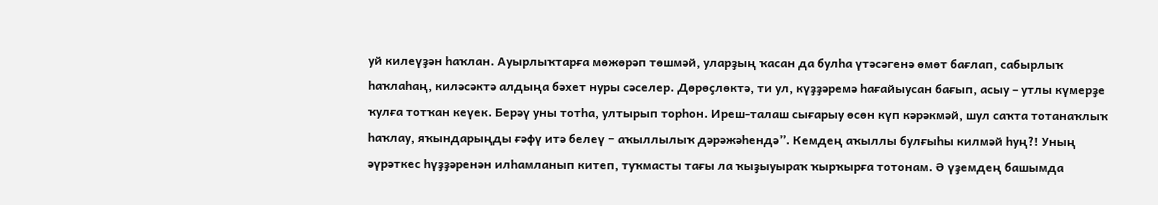уй килеүҙән һаҡлан. Ауырлыҡтарға мөжөрәп төшмәй, уларҙың ҡасан да булһа үтәсәгенә өмөт бағлап, сабырлыҡ һаҡлаһаң, киләсәктә алдыңа бәхет нуры сәселер. Дөрөҫлөктә, ти ул, күҙҙәремә һағайыусан бағып, асыу – утлы күмерҙе ҡулға тотҡан кеүек. Берәү уны тотһа, ултырып торһон. Иреш-талаш сығарыу өсөн күп кәрәкмәй, шул саҡта тотанаҡлыҡ һаҡлау, яҡындарыңды ғәфү итә белеү − аҡыллылыҡ дәрәжәһендә”. Кемдең аҡыллы булғыһы килмәй һуң?! Уның әүрәткес һүҙҙәренән илһамланып китеп, туҡмасты тағы ла ҡыҙыуыраҡ ҡырҡырға тотонам. Ә үҙемдең башымда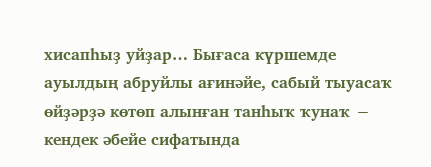хисапһыҙ уйҙар… Бығаса күршемде ауылдың абруйлы ағинәйе, сабый тыуасаҡ өйҙәрҙә көтөп алынған танһыҡ ҡунаҡ − кендек әбейе сифатында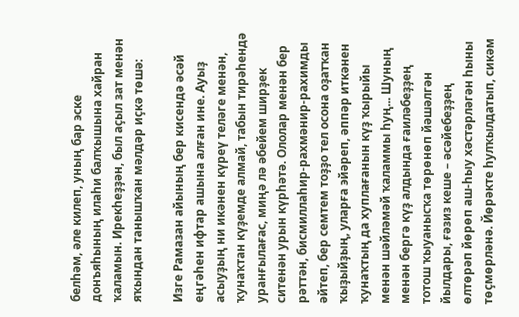белһәм, әле килеп, уның бар эске донъяһының илаһи балҡышына хайран ҡаламын. Ирекһеҙҙән, был аҫыл зат менән яҡындан танышҡан мәлдәр иҫкә төшә:

Изге Рамазан айының бер кисендә әсәй еңгәһен ифтар ашына алған ине. Ауыҙ асыуҙың ни икәнен күреү теләге менән, ҡунаҡтан күҙемде алмай, табын тирәһендә уранғылағас, миңә лә әбейем ширҙек ситенән урын күрһәтә. Ололар менән бер рәттән, бисмиллаһир-рахмәнир-рахимды әйтеп, бер семтем тоҙҙо тел осона оҙатҡан ҡыҙыйҙың, уларға эйәреп, әппәр иткәнен ҡунаҡтың да хуплағанын күҙ ҡырыйы менән шәйләмәй ҡаламмы һуң... Шуның менән бергә күҙ алдында ғаиләбеҙҙең тотош ҡыуанысҡа төрөнөп йәшәлгән йылдары, ғәзиз кеше – әсәйебеҙҙең өлтөрәп йөрөп аш-һыу хәстәрләгән һыны төҫмөрләнә. Йөрәкте һулҡылдатып, сикәм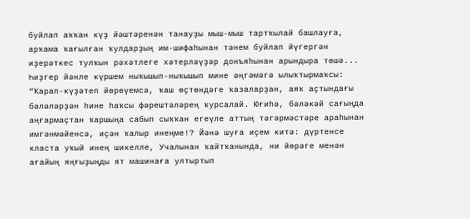буйлап аҡҡан күҙ йәштәренән танауҙы мыш-мыш тартҡылай башлауға, арҡама ҡағылған ҡулдарҙың им-шифаһынан тәнем буйлап йүгергән иҙерәткес тулҡын рәхәтлеге хәтерләүҙәр донъяһынан арындыра төшә... Һиҙгер йәнле күршем ныҡышып-ныҡышып мине әңгәмәгә ылыҡтырмаҡсы: “Ҡарап-күҙәтеп йөрөүемсә, ҡаш өҫтөндәге ҡазаларҙан, аяҡ аҫтындағы бәләләрҙән һине һаҡсы фәрештәләрең ҡурсалай. Юғиһә, бәләкәй сағыңда аңғармаҫтан ҡаршыңа сабып сыҡҡан егеүле аттың тәгәрмәстәре араһынан имгәнмәйенсә, иҫән ҡалыр инеңме!? Йәнә шуға иҫем китә: дүртенсе класта уҡый инең шикелле, Учалынан ҡайтҡанында, ни йөрәге менән ағайың яңғыҙыңды ят машинаға ултыртып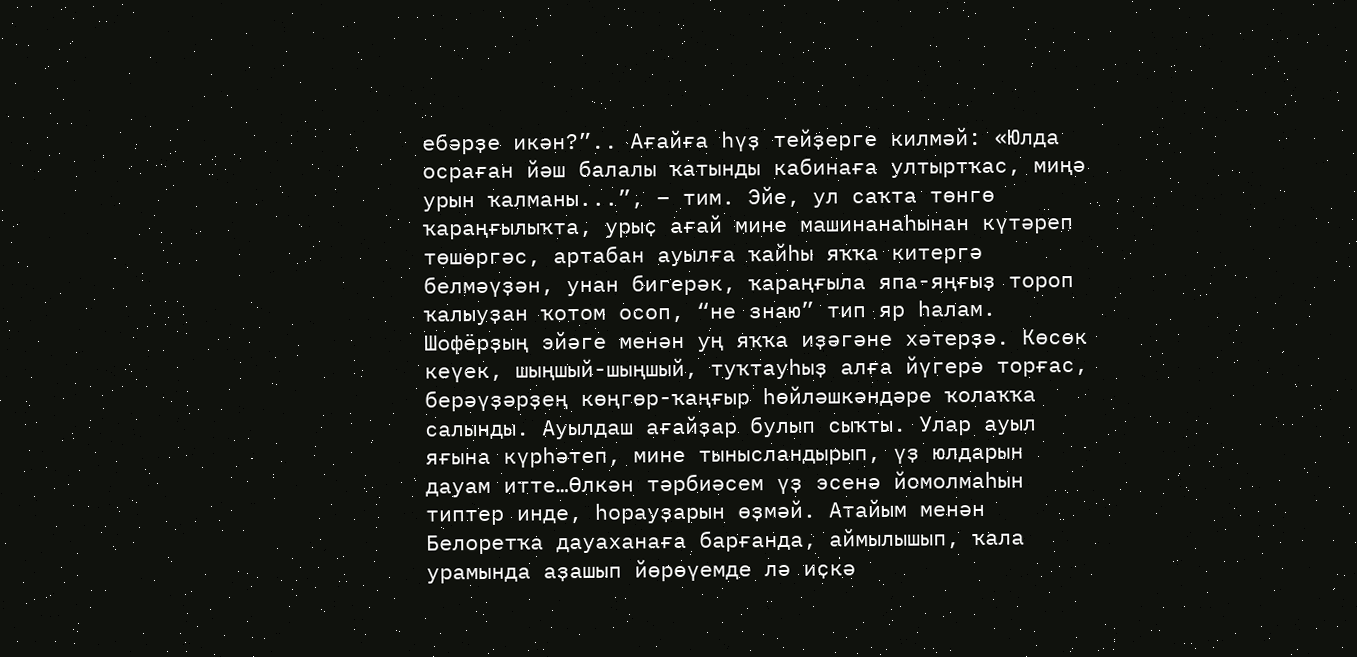ебәрҙе икән?”.. Ағайға һүҙ тейҙерге килмәй: «Юлда осраған йәш балалы ҡатынды кабинаға ултыртҡас, миңә урын ҡалманы...”, − тим. Эйе, ул саҡта төнгө ҡараңғылыҡта, урыҫ ағай мине машинанаһынан күтәреп төшөргәс, артабан ауылға ҡайһы яҡҡа китергә белмәүҙән, унан бигерәк, ҡараңғыла япа-яңғыҙ тороп ҡалыуҙан ҡотом осоп, “не знаю” тип яр һалам. Шофёрҙың эйәге менән уң яҡҡа иҙәгәне хәтерҙә. Көсөк кеүек, шыңшый-шыңшый, туҡтауһыҙ алға йүгерә торғас, берәүҙәрҙең көңгөр-ҡаңғыр һөйләшкәндәре ҡолаҡҡа салынды. Ауылдаш ағайҙар булып сыҡты. Улар ауыл яғына күрһәтеп, мине тынысландырып, үҙ юлдарын дауам итте…Өлкән тәрбиәсем үҙ эсенә йомолмаһын типтер инде, һорауҙарын өҙмәй. Атайым менән Белоретҡа дауаханаға барғанда, аймылышып, ҡала урамында аҙашып йөрөүемде лә иҫкә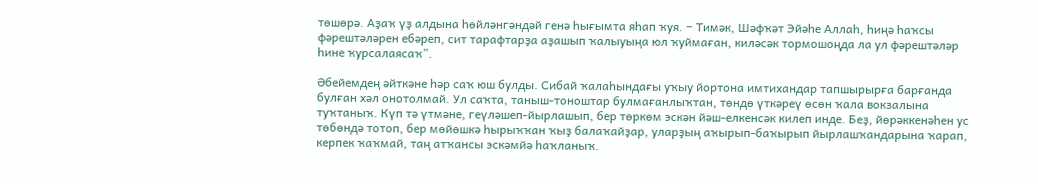төшөрә. Аҙаҡ үҙ алдына һөйләнгәндәй генә һығымта яһап ҡуя. − Тимәк, Шәфҡәт Эйәһе Аллаһ, һиңә һаҡсы фәрештәләрен ебәреп, сит тарафтарҙа аҙашып ҡалыуыңа юл ҡуймаған, киләсәк тормошоңда ла ул фәрештәләр һине ҡурсалаясаҡ”.

Әбейемдең әйткәне һәр саҡ юш булды. Сибай ҡалаһындағы уҡыу йортона имтихандар тапшырырға барғанда булған хәл онотолмай. Ул саҡта, таныш-тоноштар булмағанлыҡтан, төндө үткәреү өсөн ҡала вокзалына туҡтаныҡ. Күп тә үтмәне, геүләшеп-йырлашып, бер төркөм эскән йәш-елкенсәк килеп инде. Беҙ, йөрәккенәһен ус төбөндә тотоп, бер мөйөшкә һырыҡҡан ҡыҙ балаҡайҙар, уларҙың аҡырып-баҡырып йырлашҡандарына ҡарап, керпек ҡаҡмай, таң атҡансы эскәмйә һаҡланыҡ.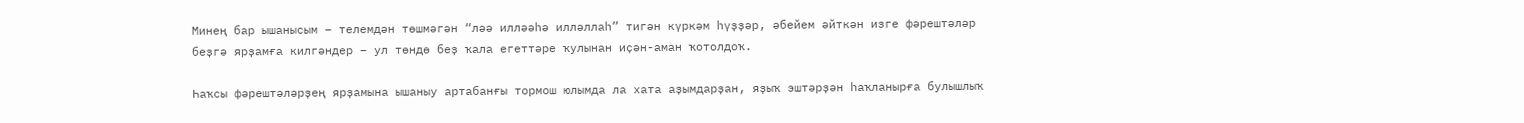Минең бар ышанысым − телемдән төшмәгән “ләә илләәһә илләллаһ” тигән күркәм һүҙҙәр, әбейем әйткән изге фәрештәләр беҙгә ярҙамға килгәндер − ул төндө беҙ ҡала егеттәре ҡулынан иҫән-аман ҡотолдоҡ.

Һаҡсы фәрештәләрҙең ярҙамына ышаныу артабанғы тормош юлымда ла хата аҙымдарҙан, яҙыҡ эштәрҙән һаҡланырға булышлыҡ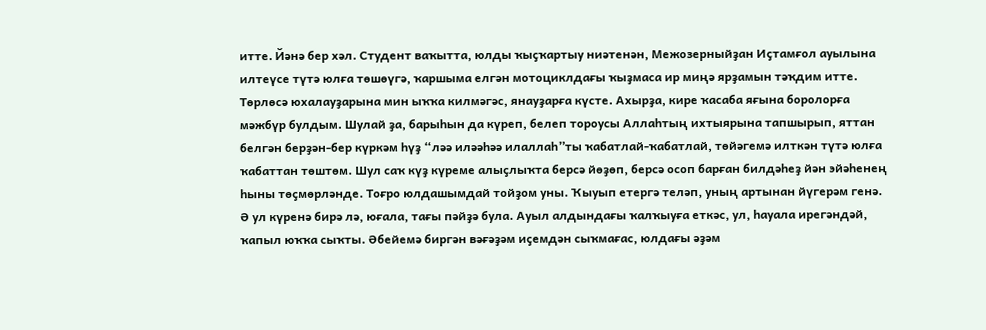итте. Йәнә бер хәл. Студент ваҡытта, юлды ҡыҫҡартыу ниәтенән, Межозерныйҙан Иҫтамғол ауылына илтеүсе түтә юлға төшөүгә, ҡаршыма елгән мотоциклдағы ҡыҙмаса ир миңә ярҙамын тәҡдим итте. Төрлөсә юхалауҙарына мин ыҡҡа килмәгәс, янауҙарға күсте. Ахырҙа, кире ҡасаба яғына боролорға мәжбүр булдым. Шулай ҙа, барыһын да күреп, белеп тороусы Аллаһтың ихтыярына тапшырып, яттан белгән берҙән-бер күркәм һүҙ “ләә иләәһәә илаллаһ”ты ҡабатлай-ҡабатлай, төйәгемә илткән түтә юлға ҡабаттан төштөм. Шул саҡ күҙ күреме алыҫлыҡта берсә йөҙөп, берсә осоп барған билдәһеҙ йән эйәһенең һыны төҫмөрләнде. Тоғро юлдашымдай тойҙом уны. Ҡыуып етергә теләп, уның артынан йүгерәм генә. Ә ул күренә бирә лә, юғала, тағы пәйҙә була. Ауыл алдындағы ҡалҡыуға еткәс, ул, һауала ирегәндәй, ҡапыл юҡҡа сыҡты. Әбейемә биргән вәғәҙәм иҫемдән сыҡмағас, юлдағы әҙәм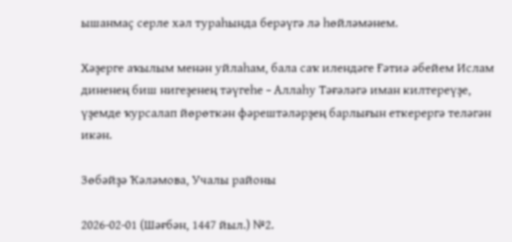ышанмаҫ серле хәл тураһында берәүгә лә һөйләмәнем.

Хәҙерге аҡылым менән уйлаһам, бала саҡ илендәге Ғәтиә әбейем Ислам диненең биш нигеҙенең тәүгеһе − Аллаһу Тәғәләгә иман килтереүҙе, үҙемде ҡурсалап йөрөткән фәрештәләрҙең барлығын еткерергә теләгән икән.

Зөбәйҙә Ҡәләмова, Учалы районы

2026-02-01 (Шәғбән, 1447 йыл.) №2.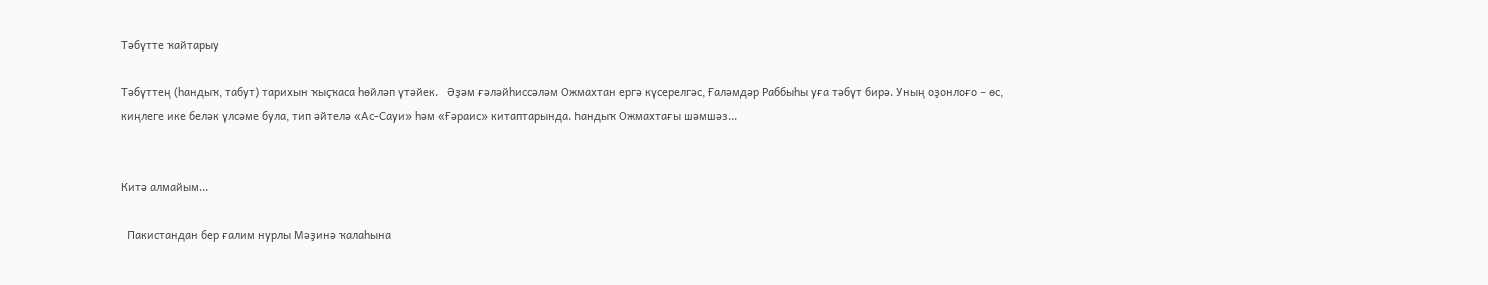Тәбүтте ҡайтарыу

Тәбүттең (һандыҡ, табут) тарихын ҡыҫҡаса һөйләп үтәйек.   Әҙәм ғәләйһиссәләм Ожмахтан ергә күсерелгәс, Ғаләмдәр Раббыһы уға тәбүт бирә. Уның оҙонлоғо − өс, киңлеге ике беләк үлсәме була, тип әйтелә «Ас-Сауи» һәм «Ғәраис» китаптарында. Һандыҡ Ожмахтағы шәмшәз...


Китә алмайым...

  Пакистандан бер ғалим нурлы Мәҙинә ҡалаһына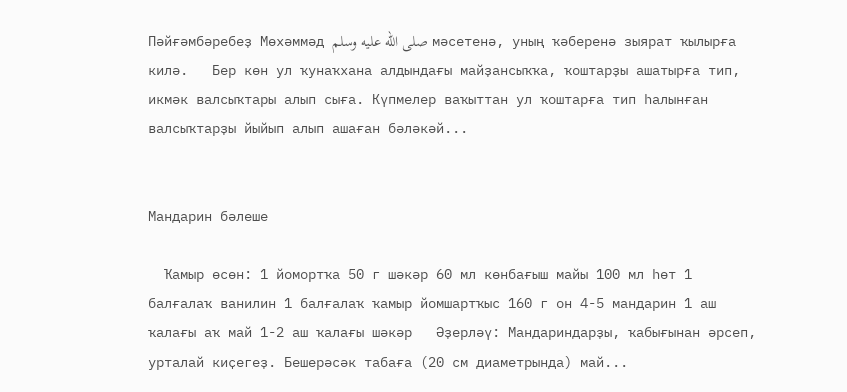Пәйғәмбәребеҙ Мөхәммәд صلى الله عليه وسلم мәсетенә, уның ҡәберенә зыярат ҡылырға килә.   Бер көн ул ҡунаҡхана алдындағы майҙансыҡҡа, ҡоштарҙы ашатырға тип, икмәк валсыҡтары алып сыға. Күпмелер ваҡыттан ул ҡоштарға тип һалынған валсыҡтарҙы йыйып алып ашаған бәләкәй...


Мандарин бәлеше

  Ҡамыр өсөн: 1 йомортҡа 50 г шәкәр 60 мл көнбағыш майы 100 мл һөт 1 балғалаҡ ванилин 1 балғалаҡ ҡамыр йомшартҡыс 160 г он 4-5 мандарин 1 аш ҡалағы аҡ май 1-2 аш ҡалағы шәкәр   Әҙерләү: Мандариндарҙы, ҡабығынан әрсеп, урталай киҫегеҙ. Бешерәсәк табаға (20 см диаметрында) май...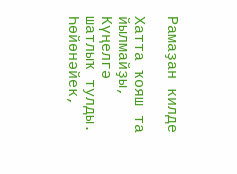Рамаҙан килде

Хатта ҡояш та йылмайҙы, Күңелгә шатлыҡ тулды. Һөйөнәйек,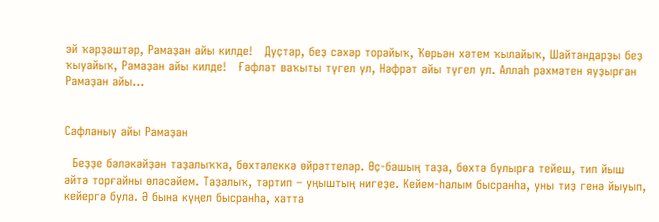эй ҡәрҙәштәр, Рамаҙан айы килде!   Дуҫтар, беҙ сәхәр торайыҡ, Ҡөрьән хәтем ҡылайыҡ, Шайтандарҙы беҙ ҡыуайыҡ, Рамаҙан айы килде!   Ғәфләт ваҡыты түгел ул, Нәфрәт айы түгел ул. Аллаһ рәхмәтен яуҙырған Рамаҙан айы...


Сафланыу айы Рамаҙан

  Беҙҙе бәләкәйҙән таҙалыҡҡа, бөхтәлеккә өйрәттеләр. Өҫ-башың таҙа, бөхтә булырға тейеш, тип йыш әйтә торғайны өләсәйем. Таҙалыҡ, тәртип – уңыштың нигеҙе. Кейем-һалым бысранһа, уны тиҙ генә йыуып, кейергә була. Ә бына күңел бысранһа, хатта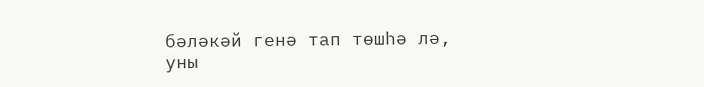бәләкәй генә тап төшһә лә, уны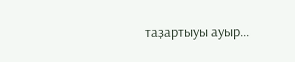таҙартыуы ауыр...